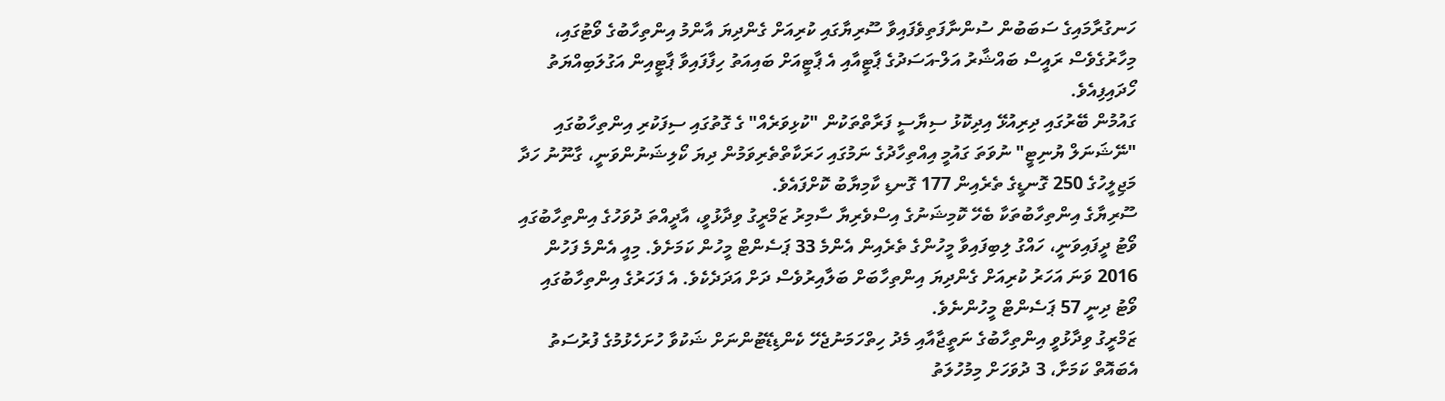ހަނގުރާމައިގެ ސަބަބުން ސުންނާފަތިވެފައިވާ ސޫރިޔާގައި ކުރިއަށް ގެންދިޔަ އާންމު އިންތިހާބުގެ ވޯޓުގައި، މިހާރުގެވެސް ރައީސް ބައްޝާރު އަލް-އަސަދުގެ ޕާޓީއާއި އެ ޕާޓީއަށް ބައިއަތު ހިފާފައިވާ ޕާޓީއިން އަގުލަބިއްޔަތު ހޯދައިފިއެވެ.
ގައުމުން ބޭރުގައި ދިރިއުޅޭ އިދިކޮޅު ސިޔާސީ ފަރާތްތަކުން "ކުޅިވަރެއް" ގެ ގޮތުގައި ސިފަކުރި އިންތިހާބުގައި "ނޭޝަނަލް ޔުނިޓީ" ނުވަތަ ގައުމީ އިއްތިހާދުގެ ނަމުގައި ހަރަކާތްތެރިވަމުން ދިޔަ ކޯލިޝަނުންވަނީ، ގާނޫނު ހަދާ މަޖިލީހުގެ 250 ގޮނޑީގެ ތެރެއިން 177 ގޮނޑި ކާމިޔާބު ކޮށްފައެވެ.
ސޫރިޔާގެ އިންތިހާބުތަކާ ބެހޭ ކޮމިޝަނުގެ އިސްވެރިޔާ ސާމިރު ޒަމްރީގު ވިދާޅުވީ، އާދީއްތަ ދުވަހުގެ އިންތިހާބުގައި ވޯޓު ދީފައިވަނީ، ހައްގު ލިބިފައިވާ މީހުންގެ ތެރެއިން އެންމެ 33 ޕަސެންޓް މީހުން ކަމަށެވެ. މިއީ އެންމެ ފަހުން 2016 ވަނަ އަހަރު ކުރިއަށް ގެންދިޔަ އިންތިހާބަށް ބަލާއިރުވެސް ދަށް އަދަދެކެވެ. އެ ފަހަރުގެ އިންތިހާބުގައި ވޯޓު ދިނީ 57 ޕަސެންޓް މީހުންނެވެ.
ޒަމްރީގު ވިދާޅުވީ އިންތިހާބުގެ ނަތީޖާއާއި މެދު ހިތްހަމަނުޖެހޭ ކެންޑިޑޭޓުންނަށް ޝަކުވާ ހުށަހެޅުމުގެ ފުރުސަތު އެބައޮތް ކަމަށާ، 3 ދުވަހަށް މިމުހުލަތު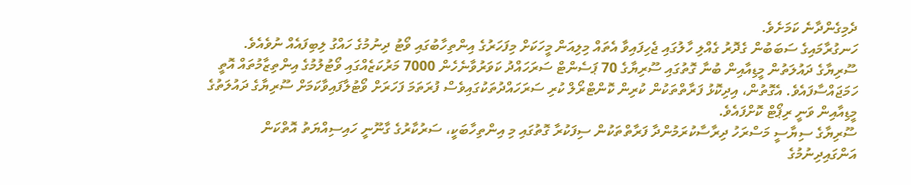ދެމިގެންދާނެ ކަމަށެވެ.
ހަނގުރާމައިގެ ސަބަބުން ގެދޮރު ގެއްލި ހާލުގައި ޖެހިފައިވާ އެތައް މިލިއަން މީހަކަށް މިފަހަރުގެ އިންތިހާބުގައި ވޯޓު ދިނުމުގެ ހައްގު ލިބިފައެއް ނުވެއެވެ.
ސޫރިޔާގެ ދައުލަތުން މީޑިއާއިން ބުނާ ގޮތުގައި ސޫރިޔާގެ 70 ޕަސެންޓް ސަރަހައްދު ކަވަރުވާނެހެން 7000 މަރުކަޒެއްގައި ވޯޓުލުމުގެ އިންތިޒާމުތައް އޮތީ ހަމަޖައްސާފައެވެ. އެގޮތުން، އިދިކޮޅު ފަރާތްތަކުން ކުރިން ކޮންޓްރޯލް ކުރި ސަރަހައްދުތަކުގައިވެސް ފުރަތަމަ ފަހަރަށް ވޯޓުލާފައިވާކަމަށް ސޫރިޔާގެ ދައުލަތުގެ މީޑިއާއިން ވަނީ ރިޕޯޓް ކޮށްފައެވެ.
ސޫރިޔާގެ ސިޔާސީ މަސްރަހު ދިރާސާކުރަމުންދާ ފަރާތްތަކުން ސިފަކުރާ ގޮތުގައި މި އިންތިހާބަކީ، ސަރުކާރުގެ ގާނޫނީ ހައިސިއްޔަތު އޮތްކަން އަންގައިދިނުމުގެ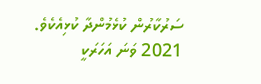ސަރުކާރުން ކުޅެމުންދާ ކުޅިއެކެވެ.
2021 ވަނަ އަހަރަކީ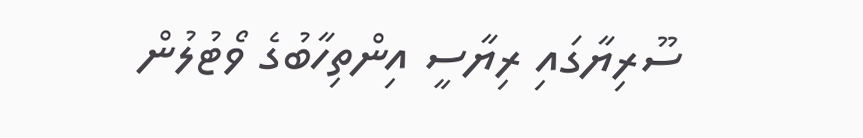ސޫރިޔާގައި ރިޔާސީ އިންތިހާބުގެ ވޯޓުލުން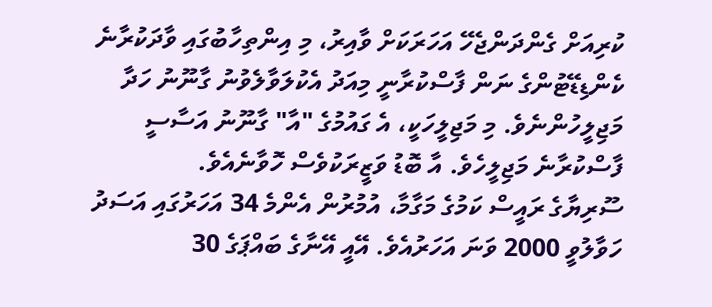ކުރިއަށް ގެންދަންޖެހޭ އަހަރަކަށް ވާއިރު، މި އިންތިހާބުގައި ވާދަކުރާނެ ކެންޑިޑޭޓުންގެ ނަން ފާސްކުރާނީ މިއަދު އެކުލަވާލެވުނު ގާނޫނު ހަދާ މަޖިލީހުންނެވެ. މި މަޖިލީހަކީ، އެ ގައުމުގެ "އާ" ގާނޫނު އަސާސީ ފާސްކުރާނެ މަޖިލީހެވެ. އާ ބޮޑު ވަޒީރަކުވެސް ހޮވާނެއެވެ.
ސޫރިޔާގެ ރައީސް ކަމުގެ މަގާމާ، އުމުރުން އެންމެ 34 އަހަރުގައި އަސަދު ހަވާލުވީ 2000 ވަނަ އަހަރުއެވެ. އޭއީ އޭނާގެ ބައްޕަގެ 30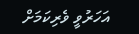އަހަރުވީ ވެރިކަމަށް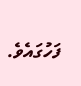ފަހުގައެވެ.